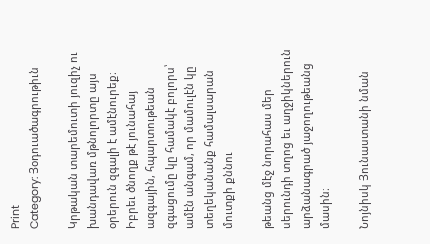Print
Category: Յօդուածագրութիւն

Կրթական տարեմուտի յուզիչ ու խանդավառ մթնոլորտը այս օրերուն զգալի է ամէնուրեք։
Իբրեւ ծնողք թէ յունահայ ազգային, հպարտութեան զգացումը կը համակէ բոլորս՝ ամէն անգամ, որ մամուլէն կը տեղեկանանք համալսարան մուտքի քննու

թեանց մէջ նորահաս մեր սերունդի տղոց եւ աղջիկներուն արձանագրած յաջողութեանց մասին։

Նոյնիսկ Յունաստանի նման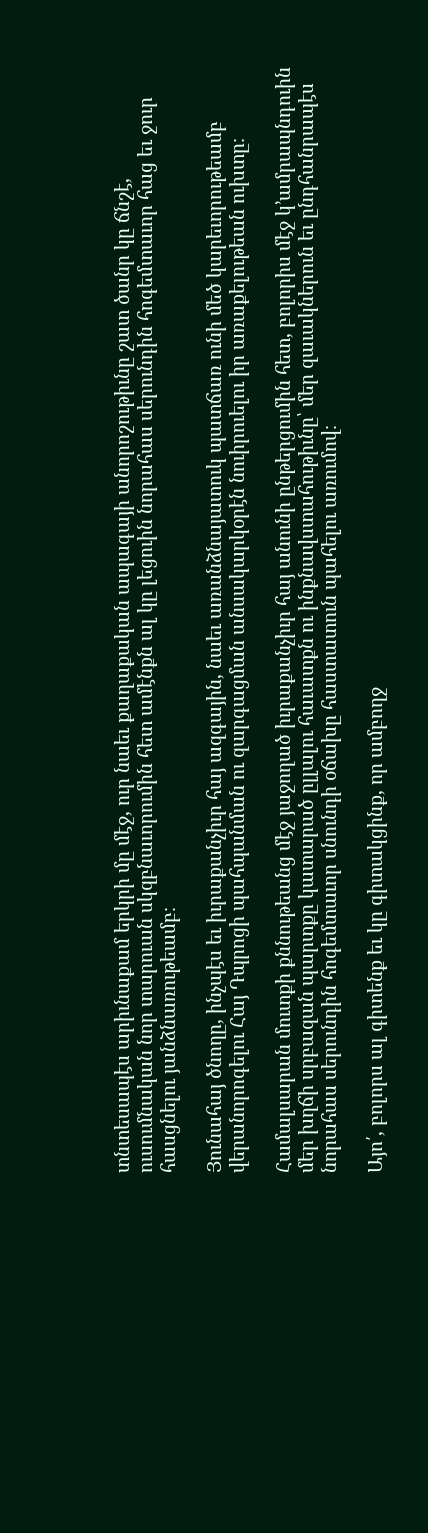տնտեսապէս արիւնաքամ երկրի մը մէջ, ուր նաեւ քաղաքական ապագայի անորոշութիւնը շատ ծանր կը ճնշէ, ուսումնական նոր տարուան սկզբնաւորումին հետ ամէնքն ալ կը լեցուին նորահաս սերունդին հոգեմտաւոր հաց եւ ջուր հասցնելու յանձնառութեամբ։

Յունահայ ծնողը, ինչպէս եւ իւրաքանչիւր հայ ազգային, նաեւ առանձնայատուկ պատճառ ունի մեծ կարեւորութեամբ վերանորոգելու Հայ Դպրոցի պահպանման ու զարգացման անսակարկօրէն նուիրուելու իր առաքելութեան ուխտը։

Համալսարան մուտքի քննութեանց մէջ յաջողած իւրաքանչիւր հայ անունի ընթերցումին հետ, բոլորիս մէջ կ’ամրապնդուին մեր խղճի սրբազան պարտքը կատարած ըլլալու հաւատքն ու ինքնավստահութիւնը՝ մեր զաւակներուն եւ ընդհանրապէս նորահաս սերունդին հոգեմտաւոր սնունդի օճախը հաստատուն պահելու առումով։

Այո՛, բոլորս ալ գիտենք եւ կը գիտակցինք, որ ամբողջ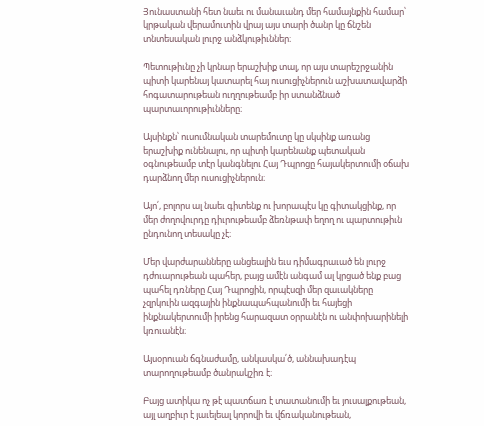Յունաստանի հետ նաեւ ու մանաւանդ մեր համայնքին համար՝ կրթական վերամուտին վրայ այս տարի ծանր կը ճնշեն տնտեսական լուրջ անձկութիւններ։

Պետութիւնը չի կրնար երաշխիք տալ, որ այս տարեշրջանին պիտի կարենայ կատարել հայ ուսուցիչներուն աշխատավարձի հոգատարութեան ուղղութեամբ իր ստանձնած պարտաւորութիւնները։

Այսինքն՝ ուսումնական տարեմուտը կը սկսինք առանց երաշխիք ունենալու, որ պիտի կարենանք պետական օգնութեամբ տէր կանգնելու Հայ Դպրոցը հայակերտումի օճախ դարձնող մեր ուսուցիչներուն։

Այո՛, բոլորս ալ նաեւ գիտենք ու խորապէս կը գիտակցինք, որ մեր ժողովուրդը դիւրութեամբ ձեռնթափ եղող ու պարտութիւն ընդունող տեսակը չէ։

Մեր վարժարանները անցեալին եւս դիմագրաւած են լուրջ դժուարութեան պահեր, բայց ամէն անգամ ալ կրցած ենք բաց պահել դռները Հայ Դպրոցին, որպէսզի մեր զաւակները չզրկուին ազգային ինքնապահպանումի եւ հայեցի ինքնակերտումի իրենց հարազատ օրրանէն ու անփոխարինելի կռուանէն։

Այսօրուան ճգնաժամը, անկասկա՛ծ, աննախադէպ տարողութեամբ ծանրակշիռ է։

Բայց ատիկա ոչ թէ պատճառ է տատանումի եւ յուսալքութեան, այլ աղբիւր է յաւելեալ կորովի եւ վճռականութեան,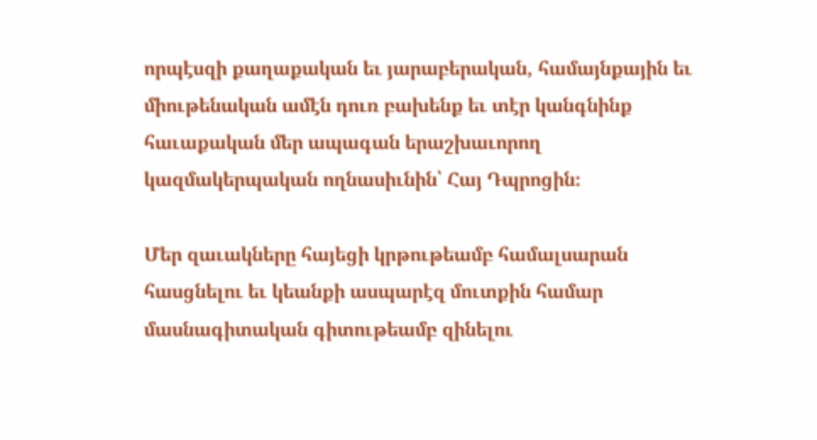որպէսզի քաղաքական եւ յարաբերական, համայնքային եւ միութենական ամէն դուռ բախենք եւ տէր կանգնինք հաւաքական մեր ապագան երաշխաւորող կազմակերպական ողնասիւնին՝ Հայ Դպրոցին։

Մեր զաւակները հայեցի կրթութեամբ համալսարան հասցնելու եւ կեանքի ասպարէզ մուտքին համար մասնագիտական գիտութեամբ զինելու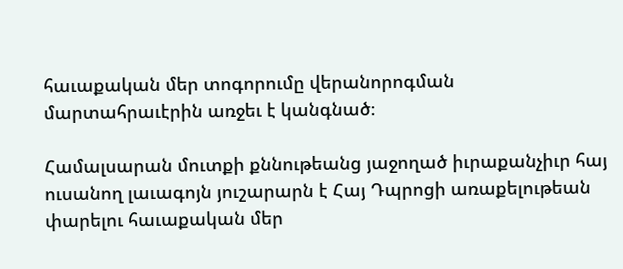հաւաքական մեր տոգորումը վերանորոգման մարտահրաւէրին առջեւ է կանգնած։

Համալսարան մուտքի քննութեանց յաջողած իւրաքանչիւր հայ ուսանող լաւագոյն յուշարարն է Հայ Դպրոցի առաքելութեան փարելու հաւաքական մեր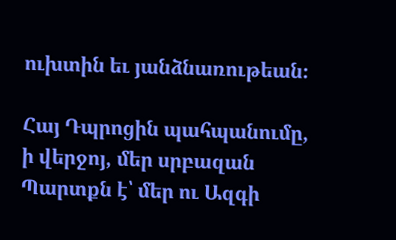ուխտին եւ յանձնառութեան։

Հայ Դպրոցին պահպանումը, ի վերջոյ, մեր սրբազան Պարտքն է՝ մեր ու Ազգի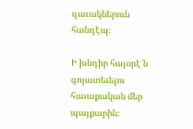զաւակներուն հանդէպ։

Ի խնդիր հայօրէ՛ն գոյատեւելու հաւաքական մեր պայքարին։